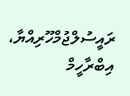ރައީސުލްޖުމްހޫރިއްޔާ، އިބްރާހީމް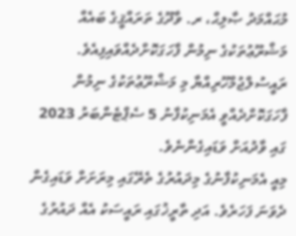މުޙައްމަދު ޞާލިޙް، ރ. ވާދޫގެ ތަރައްޤީގެ ބައެއް މަޝްރޫޢުތަކުގެ ނިމުން ފާހަގަކޮށްދެއްވައިފިއެވެ. ރައީސުލްޖުމްހޫރިއްޔާ މި މަޝްރޫޢުތަކުގެ ނިމުން ފާހަގަކޮށްދެއްވީ އެމަނިކުފާނު 5 ސެޕްޓެންބަރު 2023 ގައި ވާދުއަށް ވަޑައިގެންނެވެ.
މިއީ އެމަނިކުފާނުގެ މިދައުރުގެ ތެރޭގައި މިރަށަށް ވަޑައިގެން ދެވަނަ ފަހަރެވެ. އަދި ތާރީޚުގައި ރައީސަކު އެއް ދައުރުގެ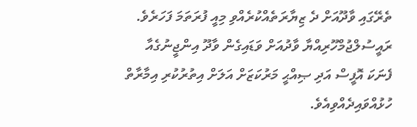ތެރޭގައި ވާދޫއަށް ދެ ޒިޔާރަތެއްކުރެއްވި މިއީ ފުރަތަމަ ފަހަރެވެ.
ރައީސުލްޖުމްހޫރިއްޔާ ވާދުއަށް ވަޑައިގެން ވާދޫ އިންޖީނުގެއާ ފެނަކަ އޮފީސް އަދި ޞިއްޙީ މަރުކަޒަށް އަލަށް އިތުރުކުރި އިމާރާތް ހުޅުއްވައިދެއްވިއެވެ.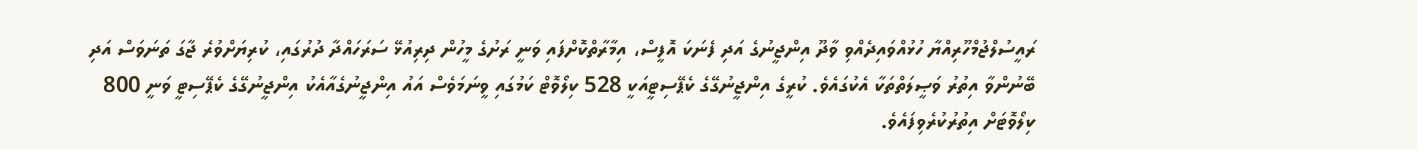ރައީސުލްޖުމްހޫރިއްޔާ ހުޅުއްވައިދެއްވި ވާދޫ އިންޖީނުގެ އަދި ފެނަކަ އޮފީސް، އިމާރާތްކޮށްފައި ވަނީ ރަށުގެ މީހުން ދިރިއުޅޭ ސަރަހައްދާ ދުރުގައި، ކުރިޔަށްވުރެ ޖާގަ ތަނަވަސް އަދި ބޭނުންވާ އިތުރު ވަޞީލަތްތަކާ އެކުގައެވެ. ކުރީގެ އިންޖީނުގޭގެ ކެޕޭސިޓީއަކީ 528 ކިލޯވޮޓް ކަމުގައި ވީނަމަވެސް އައު އިންޖީނުގެއާއެކު އިންޖީނުގޭގެ ކެޕޭސިޓީ ވަނީ 800 ކިލޯވޮޓަށް އިތުރުކުރެވިފައެވެ.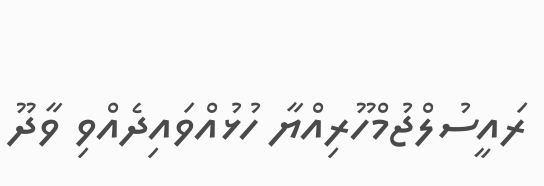ރައީސުލްޖުމްހޫރިއްޔާ ހުޅުއްވައިދެއްވި ވާދޫ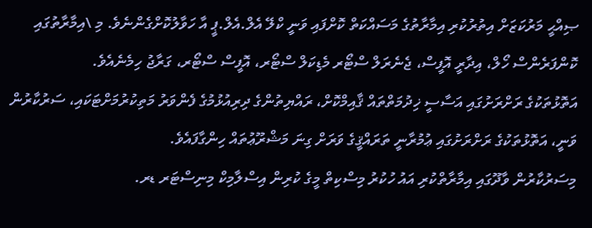ޞިއްޙީ މަރުކަޒަށް އިތުރުކުރި އިމާރާތުގެ މަސައްކަތް ކޮށްފައި ވަނީ ކްލޭ އެލް.އެލް.ޕީ އާ ހަވާލުކޮށްގެންނެވެ. މި \އިމާރާތުގައި ކޮންފަރެންސް ހޯލް، އިދާރީ އޮފީސް، ޖެނެރަލް ސްޓޯރ މެޑިކަލް ސްޓޯރ، އޮފީސް ސްޓޯރ، ގަރާޖު ހިމެނެއެވެ.
އަތޮޅުތަކުގެ ރަށްރަށުގައި އަސާސީ ޚިދުމަތްތައް ޤާއިމްކޮށް، ރައްޔިތުންގެ ދިރިއުޅުމުގެ ފެންވަރު މަތިކުރުމަށްޓަކައި، ސަރުކާރުން ވަނީ، އަތޮޅުތަކުގެ ރަށްރަށުގައި ޢުމުރާނީ ތަރައްޤީގެ ވަރަށް ގިނަ މަޝްރޫޢުތައް ހިންގާފައެވެ.
މިސަރުކާރުން ވާދޫގައި އިމާރާތްކުރި އައު ހުކުރު މިސްކިތް މީގެ ކުރިން އިސްލާމިކް މިނިސްޓަރ ޑރ.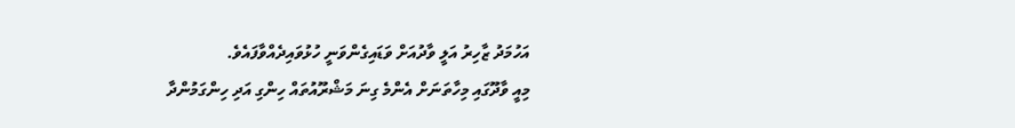އަހުމަދު ޒާހިރު އަލީ ވާދުއަށް ވަޑައިގެންވަނީ ހުޅުވައިދެއްވާފައެވެ.
މިއީ ވާދޫގައި މިހާތަނަށް އެންމެ ގިނަ މަޝްރޫއުތައް ހިންގި އަދި ހިންގަމުންދާ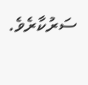ސަރުކާރެވެ.